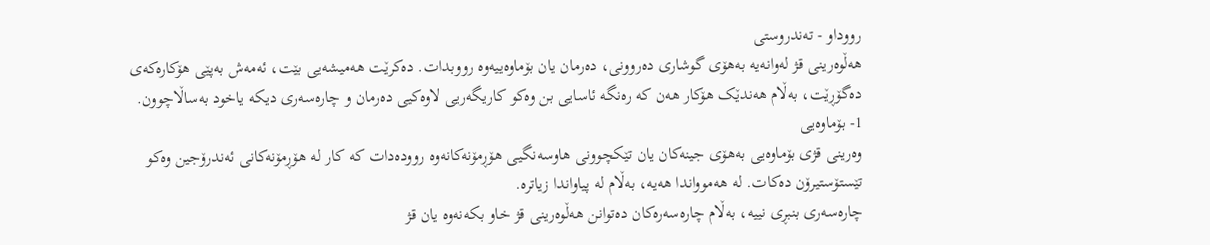رووداو - تەندروستی
هەڵوەرینی قژ لەوانەیە بەهۆی گوشاری دەروونی، دەرمان یان بۆماوەییەوە رووبدات. دەکرێت هەمیشەیی بێت، ئەمەش بەپێی هۆکارەکەی دەگۆڕێت، بەڵام هەندێک هۆکار هەن کە رەنگە ئاسایی بن وەکو کاریگەریی لاوەکیی دەرمان و چارەسەری دیکە یاخود بەساڵاچوون.
1- بۆماوەیی
وەرینی قژی بۆماوەیی بەهۆی جینەکان یان تێکچوونی هاوسەنگیی هۆڕمۆنەکانەوە روودەدات کە کار لە هۆڕمۆنەکانی ئەندرۆجین وەکو تێستۆستیرۆن دەکات. لە هەموواندا هەیە، بەڵام لە پیاواندا زیاترە.
چارەسەری بنبڕی نییە، بەڵام چارەسەرەکان دەتوانن هەڵوەرینی قژ خاو بکەنەوە یان قژ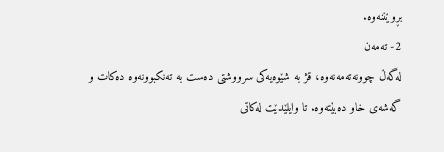بڕوێننەوە.
2- تەمەن
لەگەڵ چوونەتەمەنەوە، قژ بە شێوەیەکی سرووشتی دەست بە تەنکبوونەوە دەکات و گەشەی خاو دەبێتەوە. تا وایلێدێت لەکاتی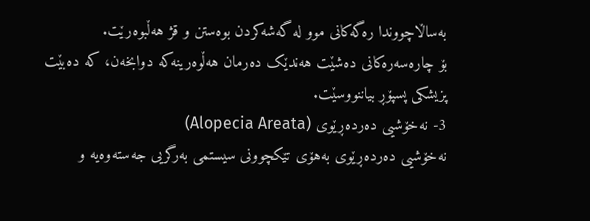بەساڵاچووندا رەگەکانی موو لە گەشەکردن بوەستن و قژ هەڵبوەرێت.
بۆ چارەسەرەکانی دەشێت هەندێک دەرمان هەڵوەرینەکە دوابخەن، کە دەبێت پزیشکی پسپۆڕ بیاننووسێت.
3- نەخۆشیی دەردەڕێوی (Alopecia Areata)
نەخۆشیی دەردەڕێوی بەهۆی تێکچوونی سیستمی بەرگریی جەستەوەیە و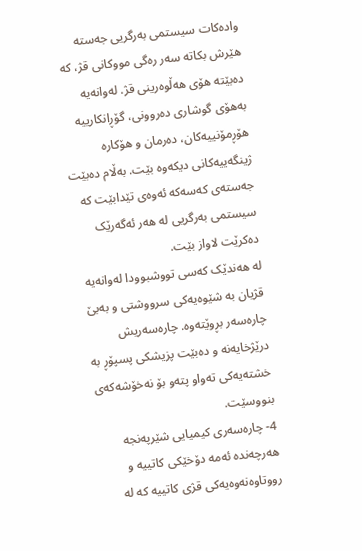وادەکات سیستمی بەرگریی جەستە هێرش بکاتە سەر رەگی مووکانی قژ، کە دەبێتە هۆی هەڵوەرینی قژ. لەوانەیە بەهۆی گوشاری دەروونی، گۆڕانکارییە هۆڕمۆنییەکان، دەرمان و هۆکارە ژینگەییەکانی دیکەوە بێت. بەڵام دەبێت جەستەی کەسەکە ئەوەی تێدابێت کە سیستمی بەرگریی لە هەر ئەگەرێک دەکرێت لاواز بێت.
لە هەندێک کەسی تووشبوودا لەوانەیە قژیان بە شێوەیەکی سرووشتی و بەبێ چارەسەر بڕوێتەوە. چارەسەریش درێژخایەنە و دەبێت پزیشکی پسپۆڕ بە خشتەیەکی تەواو پتەو بۆ نەخۆشەکەی بنووسێت.
4- چارەسەری کیمیایی شێرپەنجە
هەرچەندە ئەمە دۆخێکی کاتییە و رووتاوەنەوەیەکی قژی کاتییە کە لە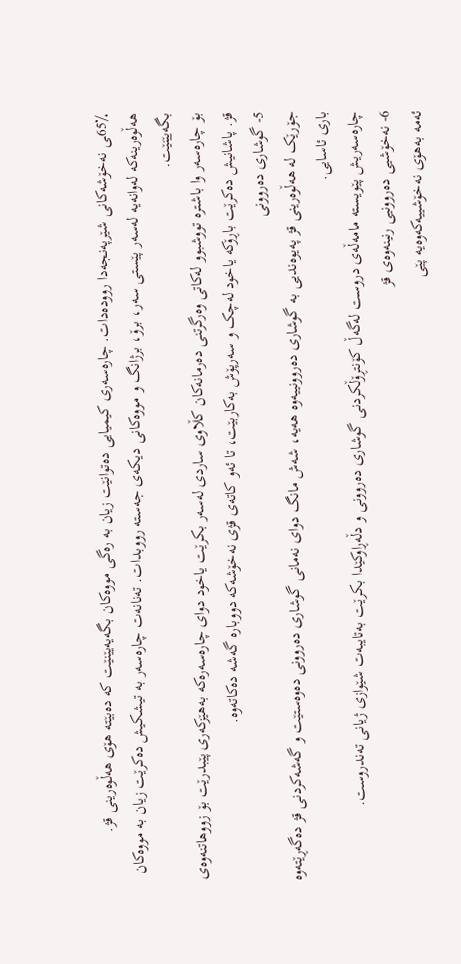65٪ـی نەخۆشەکانی شێرپەنجەدا روودەدات. چارەسەری کیمیایی دەتوانێت زیان بە رەگی مووەکان بگەیەیێنێت کە دەبێتە هۆی هەڵوەرینی قژ. هەڵوەرینەکە لەوانەیە لەسەر پێستی سەر، برۆ، برژانگ و مووەکانی دیکەی جەستە رووبدات. تەنانەت چارەسەر بە تیشکیش دەکرێت زیان بە مووەکان بگەیێنێت.
بۆ چارەسەر وا باشترە تووشبوو لەکاتی وەرگرتنی دەرمانەکان کڵاوی ساردی لەسەر بکرێت یاخود دوای چارەسەرەکە بەهێزکەری پێبدرێت بۆ زووهاتنەوەی قژ. پاشانیش دەکرێت باڕۆکە یاخود لەچک و سەرپۆش بەکاربێت، تا ئەو کاتەی قژی نەخۆشەکە دووبارە گەشە دەکاتەوە.
5- گوشاری دەروونی
جۆرێک لە هەڵوەرینی قژ پەیوەندیی بە گوشاری دەروونییەوە هەیە، شەش مانگ دوای نەمانی گوشاری دەروونی دەوەستێت و گەشەکردنی قژ دەگەڕێتەوە باری ئاسایی.
چارەسەریش پێویستە مامەڵەی دروست لەگەڵ کۆنتڕۆڵکردنی گوشاری دەروونی و دڵەڕاوکێدا بکرێت بەتایبەت شێوازی ژیانی تەندروست.
6- نەخۆشیی دەروونیی رنینەوەی قژ
ئەمە بەهۆی نەخۆشییەکەوەیە پێی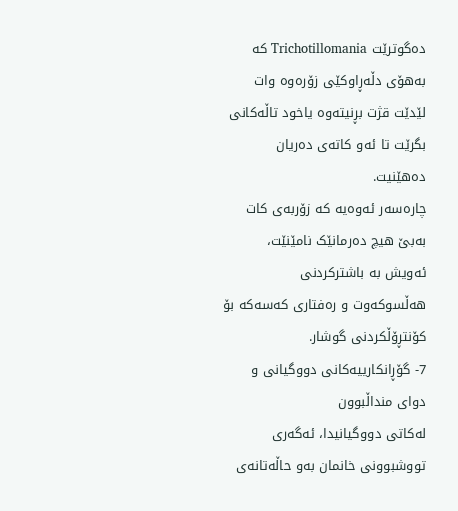دەگوترێت Trichotillomania کە بەهۆی دڵەڕاوکێی زۆرەوە وات لێدێت قژت بڕنیتەوە یاخود تاڵەکانی بگرێت تا ئەو کاتەی دەریان دەهێنیت.
چارەسەر ئەوەیە کە زۆربەی کات بەبێ هیچ دەرمانێک نامێنێت، ئەویش بە باشترکردنی هەڵسوکەوت و رەفتاری کەسەکە بۆ کۆنتڕۆڵکردنی گوشار.
7- گۆڕانکارییەکانی دووگیانی و دوای منداڵبوون
لەکاتی دووگیانیدا، ئەگەری تووشبوونی خانمان بەو حاڵەتانەی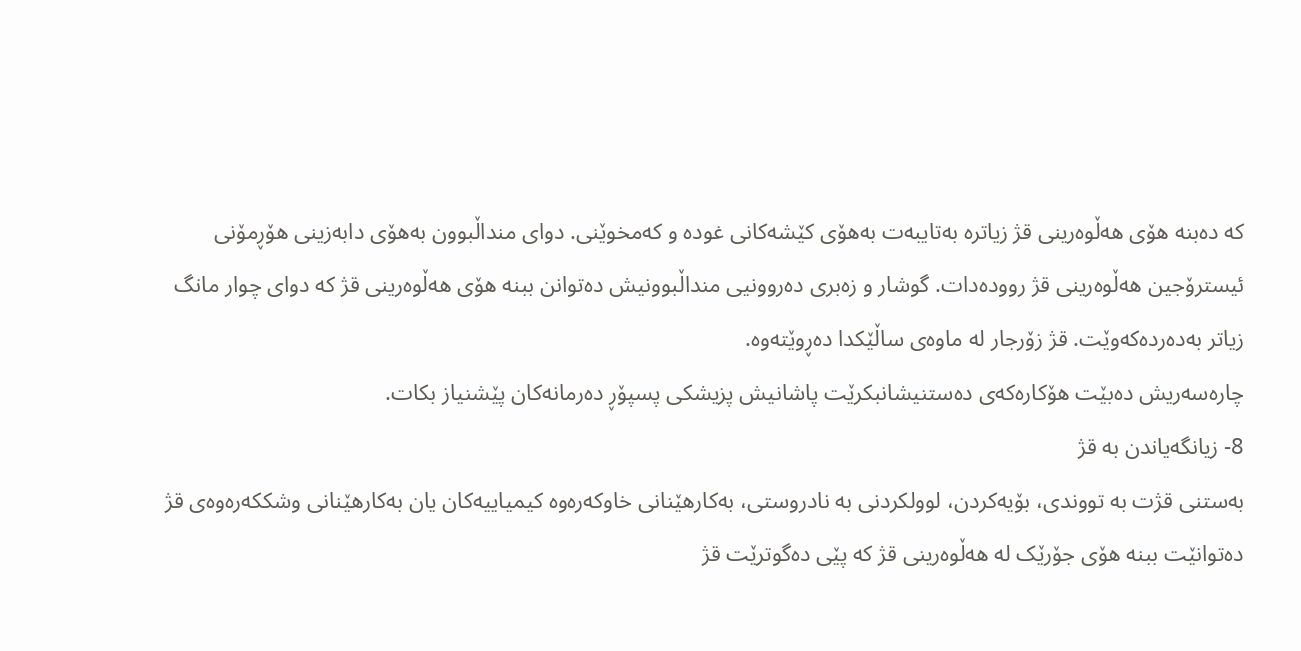کە دەبنە هۆی هەڵوەرینی قژ زیاترە بەتایبەت بەهۆی کێشەکانی غودە و کەمخوێنی. دوای منداڵبوون بەهۆی دابەزینی هۆڕمۆنی ئیسترۆجین هەڵوەرینی قژ روودەدات. گوشار و زەبری دەروونیی منداڵبوونیش دەتوانن ببنە هۆی هەڵوەرینی قژ کە دوای چوار مانگ زیاتر بەدەردەکەوێت. قژ زۆرجار لە ماوەی ساڵێکدا دەڕوێتەوە.
چارەسەریش دەبێت هۆکارەکەی دەستنیشانبکرێت پاشانیش پزیشکی پسپۆڕ دەرمانەکان پێشنیاز بکات.
8- زیانگەیاندن بە قژ
بەستنی قژت بە تووندی، بۆیەکردن، لوولکردنی بە نادروستی، بەکارهێنانی خاوکەرەوە کیمیاییەکان یان بەکارهێنانی وشککەرەوەی قژ دەتوانێت ببنە هۆی جۆرێک لە هەڵوەرینی قژ کە پێی دەگوترێت قژ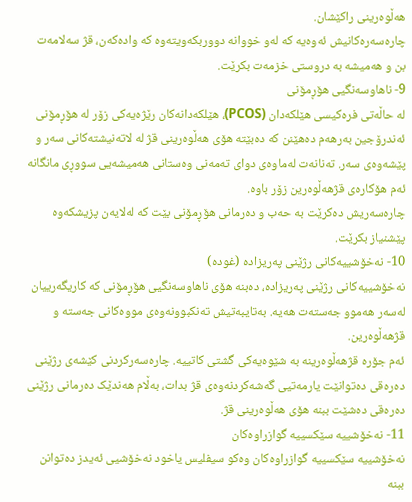هەڵوەرینی راکێشان.
چارەسەرەکانیش ئەوەیە کە لەو خووانە دووربکەویتەوە کە وادەکەن، قژ سەلامەت بن و هەمیشە بە دروستی خزمەت بکرێت.
9- ناهاوسەنگیی هۆڕمۆنی
لە حاڵەتی فرەکیسی هێلکەدان (PCOS)، هێلکەدانەکان رێژەیەکی زۆر لە هۆڕمۆنی ئەندرۆجین بەرهەم دەهێنن کە دەبێتە هۆی هەڵوەرینی قژ لە لاتەنیشتەکانی سەر و پێشەوەی سەر. تەنانەت لەماوەی دوای تەمەنی وەستانی هەمیشەیی سووڕی مانگانە ئەم هۆکارەی قژهەڵوەرین زۆر باوە.
چارەسەریش دەکرێت بە حەب و دەرمانی هۆڕمۆنی بێت کە لەلایەن پزیشکەوە پێشنیاز بکرێت.
10- نەخۆشییەکانی رژێنی پەریزادە (غودە)
نەخۆشییەکانی رژێنی پەریزادە، دەبنە هۆی ناهاوسەنگیی هۆڕمۆنی کە کاریگەرییان لەسەر هەموو جەستەت هەیە. بەتایبەتیش تەنکبوونەوەی مووەکانی جەستە و قژهەڵوەرین.
ئەم جۆرە قژهەڵوەرینە بە شێوەیەکی گشتی کاتییە. چارەسەرکردنی کێشەی رژێنی دەرەقی دەتوانێت یارمەتیی گەشەکردنەوەی قژ بدات، بەڵام هەندێک دەرمانی رژێنی دەرەقی دەشێت ببنە هۆی هەڵوەرینی قژ.
11- نەخۆشییە سێکسییە گوازراوەکان
نەخۆشییە سێکسییە گوازراوەکان وەکو سیفلیس یاخود نەخۆشیی ئەیدز دەتوانن ببنە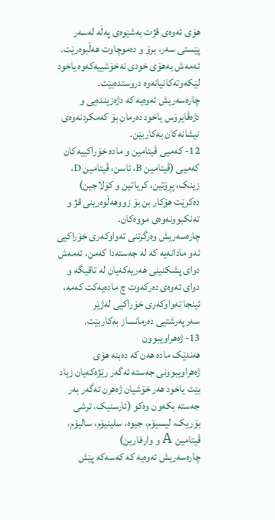هۆی ئەوەی قژت بەشێوەی پەڵە لەسەر پێستی سەر، برۆ و دەموچاوت هەڵبوەرێت. ئەمەش بەهۆی خودی نەخۆشییەکەوە یاخود لێکەوتەکانیانەوە دروستدەبێت.
چارەسەریش ئەوەیە کە دژەزیندەیی و دژەڤایرۆس یاخود دەرمان بۆ کەمکردنەوەی نیشانەکان بەکاربێن.
12- کەمیی ڤیتامین و مادە خۆراکییەکان
کەمیی (ڤیتامین B، ئاسن، ڤیتامین D، زینک، پڕۆتین، کریاتین و کۆلاجین) دەکرێت هۆکار بن بۆ زووهەڵوەرینی قژ و تەنکبوونەوەی مووەکان.
چارەسەریش وەرگرتنی تەواوکەری خۆراکیی ئەو مادانەیە کە لە جەستەدا کەمن، ئەمەش دوای پشکنینی هەریەکەیان لە تاقیگە و دوای ئەوەی دەرکەوت چ مادەیەکت کەمە، ئینجا تەواوکەری خۆراکیی لەژێر سەرپەرشتیی دەرمانساز بەکاربێت.
13- ژەهراویبوون
هەندێک مادە هەن کە دەبنە هۆی ژەهراویبوونی جەستە ئەگەر رێژەکەیان زیاد بێت یاخود هەر خۆشیان ژەهرن ئەگەر بەر جەستە بکەون وەکو (ئارسنیک، ترشی بۆریک، لیسیۆم، جیوە، سلینیۆم، سالیۆم، ڤیتامین A و وارفارین)
چارەسەریش ئەوەیە کە کەسەکە پێش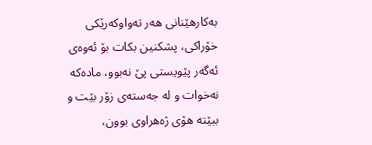بەکارهێنانی هەر تەواوکەرێکی خۆراکی، پشکنین بکات بۆ ئەوەی ئەگەر پێویستی پێ نەبوو، مادەکە نەخوات و لە جەستەی زۆر بێت و ببێتە هۆی ژەهراوی بوون،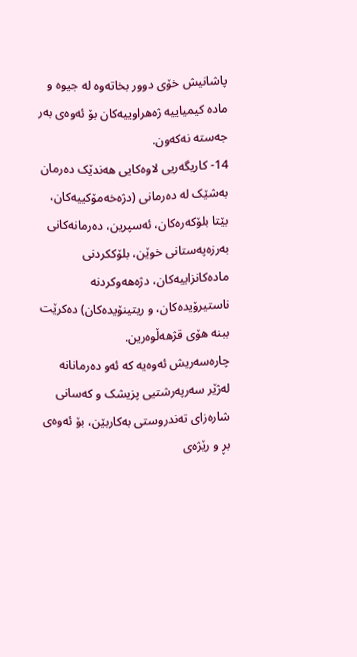پاشانیش خۆی دوور بخاتەوە لە جیوە و مادە کیمیاییە ژەهراوییەکان بۆ ئەوەی بەر جەستە نەکەون.
14- کاریگەریی لاوەکایی هەندێک دەرمان
بەشێک لە دەرمانی (دژەخەمۆکییەکان، بێتا بلۆکەرەکان، ئەسپرین، دەرمانەکانی بەرزەپەستانی خوێن، بلۆککردنی مادەکانزاییەکان، دژەهەوکردنە ناستیرۆیدەکان، و ریتینۆیدەکان) دەکرێت ببنە هۆی قژهەڵوەرین.
چارەسەریش ئەوەیە کە ئەو دەرمانانە لەژێر سەرپەرشتیی پزیشک و کەسانی شارەزای تەندروستی بەکاربێن، بۆ ئەوەی بڕ و رێژەی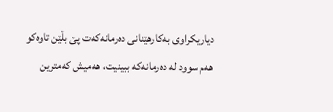دیاریکراوی بەکارهێنانی دەرمانەکەت پێ بڵێن تاوەکو هەم سوود لە دەرمانەکە ببینیت، هەمیش کەمترین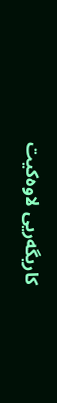کاریگەریی لاوەکیت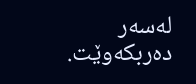لەسەر دەربکەوێت.